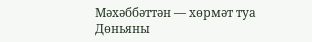Мәхәббәттән — хөрмәт туа
Дөньяны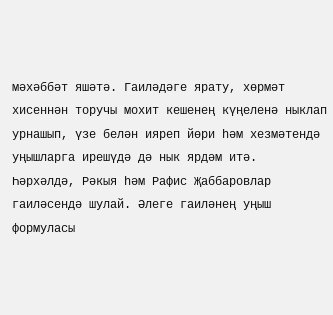мәхәббәт яшәтә. Гаиләдәге ярату, хөрмәт хисеннән торучы мохит кешенең күңеленә ныклап урнашып, үзе белән ияреп йөри һәм хезмәтендә уңышларга ирешүдә дә нык ярдәм итә.
Һәрхәлдә, Рәкыя һәм Рафис Җаббаровлар гаиләсендә шулай. Әлеге гаиләнең уңыш формуласы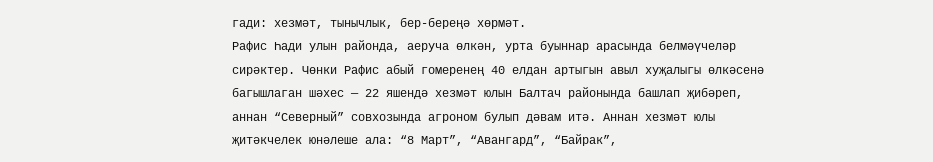гади: хезмәт, тынычлык, бер-береңә хөрмәт.
Рафис Һади улын районда, аеруча өлкән, урта буыннар арасында белмәүчеләр сирәктер. Чөнки Рафис абый гомеренең 40 елдан артыгын авыл хуҗалыгы өлкәсенә багышлаган шәхес — 22 яшендә хезмәт юлын Балтач районында башлап җибәреп, аннан “Северный” совхозында агроном булып дәвам итә. Аннан хезмәт юлы җитәкчелек юнәлеше ала: “8 Март”, “Авангард”, “Байрак”,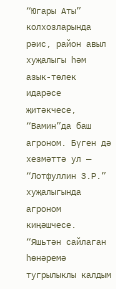“Югары Аты” колхозларында рәис, район авыл хуҗалыгы һәм азык-төлек идарәсе җитәкчесе, “Вамин”да баш агроном. Бүген дә хезмәттә ул — “Лотфуллин З.Р.” хуҗалыгында агроном киңәшчесе. “Яшьтән сайлаган һөнәремә тугрылыклы калдым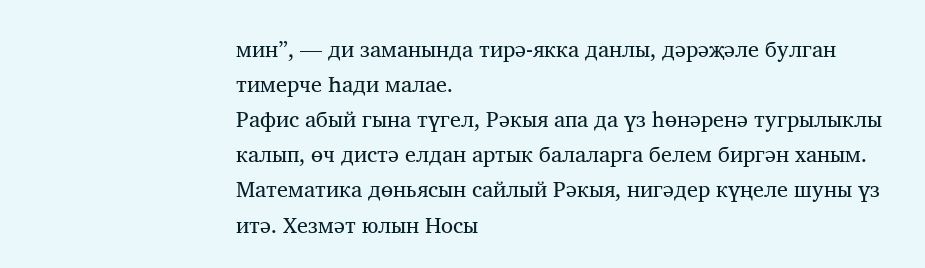мин”, — ди заманында тирә-якка данлы, дәрәҗәле булган тимерче Һади малае.
Рафис абый гына түгел, Рәкыя апа да үз һөнәренә тугрылыклы калып, өч дистә елдан артык балаларга белем биргән ханым. Математика дөньясын сайлый Рәкыя, нигәдер күңеле шуны үз итә. Хезмәт юлын Носы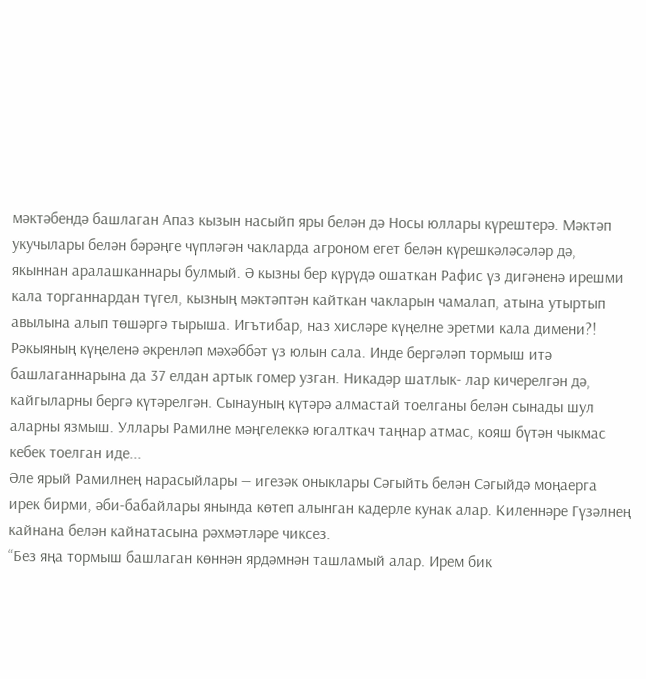мәктәбендә башлаган Апаз кызын насыйп яры белән дә Носы юллары күрештерә. Мәктәп укучылары белән бәрәңге чүпләгән чакларда агроном егет белән күрешкәләсәләр дә, якыннан аралашканнары булмый. Ә кызны бер күрүдә ошаткан Рафис үз дигәненә ирешми кала торганнардан түгел, кызның мәктәптән кайткан чакларын чамалап, атына утыртып авылына алып төшәргә тырыша. Игътибар, наз хисләре күңелне эретми кала димени?! Рәкыяның күңеленә әкренләп мәхәббәт үз юлын сала. Инде бергәләп тормыш итә башлаганнарына да 37 елдан артык гомер узган. Никадәр шатлык- лар кичерелгән дә, кайгыларны бергә күтәрелгән. Сынауның күтәрә алмастай тоелганы белән сынады шул аларны язмыш. Уллары Рамилне мәңгелеккә югалткач таңнар атмас, кояш бүтән чыкмас кебек тоелган иде...
Әле ярый Рамилнең нарасыйлары — игезәк оныклары Сәгыйть белән Сәгыйдә моңаерга ирек бирми, әби-бабайлары янында көтеп алынган кадерле кунак алар. Киленнәре Гүзәлнең кайнана белән кайнатасына рәхмәтләре чиксез.
“Без яңа тормыш башлаган көннән ярдәмнән ташламый алар. Ирем бик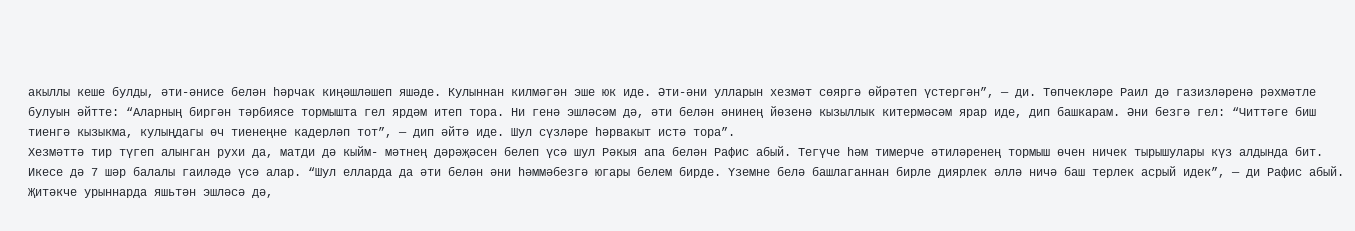акыллы кеше булды, әти-әнисе белән һәрчак киңәшләшеп яшәде. Кулыннан килмәгән эше юк иде. Әти-әни улларын хезмәт сөяргә өйрәтеп үстергән”, — ди. Төпчекләре Раил дә газизләренә рәхмәтле булуын әйтте: “Аларның биргән тәрбиясе тормышта гел ярдәм итеп тора. Ни генә эшләсәм дә, әти белән әнинең йөзенә кызыллык китермәсәм ярар иде, дип башкарам. Әни безгә гел: “Читтәге биш тиенгә кызыкма, кулыңдагы өч тиенеңне кадерләп тот”, — дип әйтә иде. Шул сүзләре һәрвакыт истә тора”.
Хезмәттә тир түгеп алынган рухи да, матди дә кыйм- мәтнең дәрәҗәсен белеп үсә шул Рәкыя апа белән Рафис абый. Тегүче һәм тимерче әтиләренең тормыш өчен ничек тырышулары күз алдында бит. Икесе дә 7 шәр балалы гаиләдә үсә алар. “Шул елларда да әти белән әни һәммәбезгә югары белем бирде. Үземне белә башлаганнан бирле диярлек әллә ничә баш терлек асрый идек”, — ди Рафис абый.
Җитәкче урыннарда яшьтән эшләсә дә,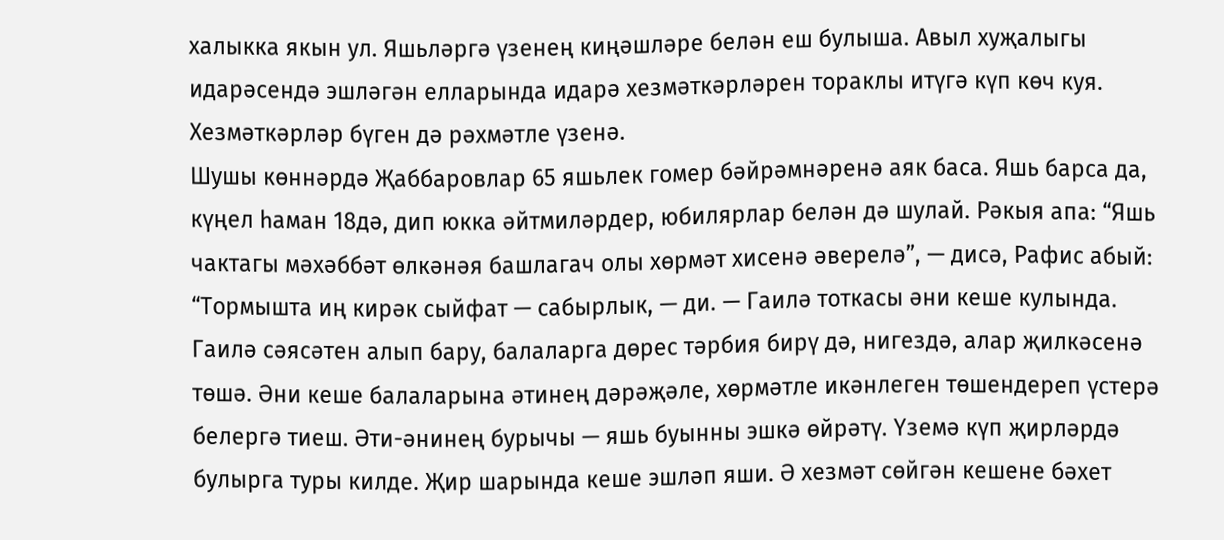халыкка якын ул. Яшьләргә үзенең киңәшләре белән еш булыша. Авыл хуҗалыгы идарәсендә эшләгән елларында идарә хезмәткәрләрен тораклы итүгә күп көч куя. Хезмәткәрләр бүген дә рәхмәтле үзенә.
Шушы көннәрдә Җаббаровлар 65 яшьлек гомер бәйрәмнәренә аяк баса. Яшь барса да, күңел һаман 18дә, дип юкка әйтмиләрдер, юбилярлар белән дә шулай. Рәкыя апа: “Яшь чактагы мәхәббәт өлкәнәя башлагач олы хөрмәт хисенә әверелә”, — дисә, Рафис абый: “Тормышта иң кирәк сыйфат — сабырлык, — ди. — Гаилә тоткасы әни кеше кулында. Гаилә сәясәтен алып бару, балаларга дөрес тәрбия бирү дә, нигездә, алар җилкәсенә төшә. Әни кеше балаларына әтинең дәрәҗәле, хөрмәтле икәнлеген төшендереп үстерә белергә тиеш. Әти-әнинең бурычы — яшь буынны эшкә өйрәтү. Үземә күп җирләрдә булырга туры килде. Җир шарында кеше эшләп яши. Ә хезмәт сөйгән кешене бәхет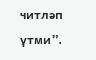читләп үтми”.